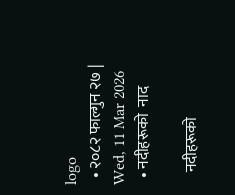logo
  • २०८२ फाल्गुन २७ | Wed, 11 Mar 2026
  • नदीहरूको  नाद

    नदीहरूको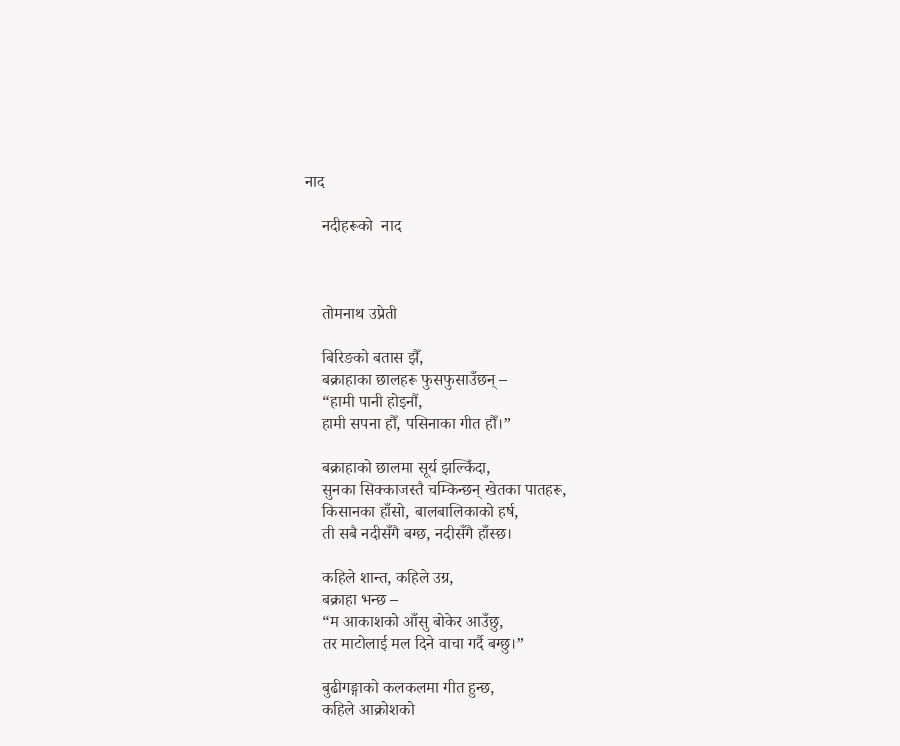नाद

    नदीहरूको  नाद



    तोमनाथ उप्रेती

    बिरिङको बतास झैँ,
    बक्राहाका छालहरू फुसफुसाउँछन् –
    “हामी पानी होइनौं,
    हामी सपना हौँ, पसिनाका गीत हौँ।”

    बक्राहाको छालमा सूर्य झल्किँदा,
    सुनका सिक्काजस्तै चम्किन्छन् खेतका पातहरू,
    किसानका हाँसो, बालबालिकाको हर्ष,
    ती सबै नदीसँगै बग्छ, नदीसँगै हाँस्छ।

    कहिले शान्त, कहिले उग्र,
    बक्राहा भन्छ –
    “म आकाशको आँसु बोकेर आउँछु,
    तर माटोलाई मल दिने वाचा गर्दै बग्छु।”

    बुढीगङ्गाको कलकलमा गीत हुन्छ,
    कहिले आक्रोशको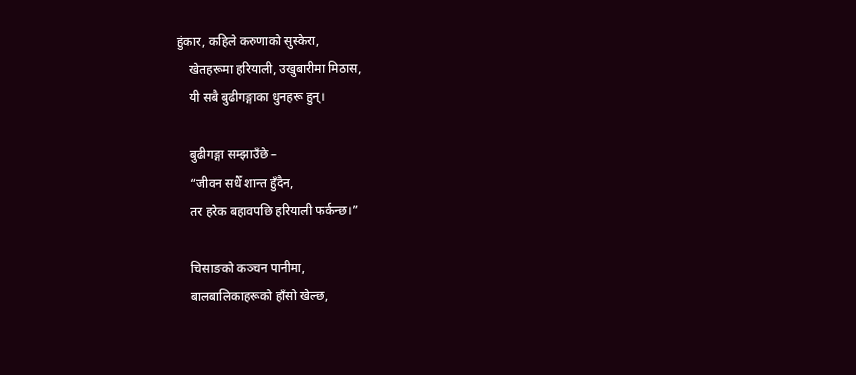हुंकार, कहिले करुणाको सुस्केरा,
    खेतहरूमा हरियाली, उखुबारीमा मिठास,
    यी सबै बुढीगङ्गाका धुनहरू हुन्।

    बुढीगङ्गा सम्झाउँछे –
    “जीवन सधैँ शान्त हुँदैन,
    तर हरेक बहावपछि हरियाली फर्कन्छ।”

    चिसाङको कञ्चन पानीमा,
    बालबालिकाहरूको हाँसो खेल्छ,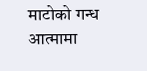माटोको गन्ध आत्मामा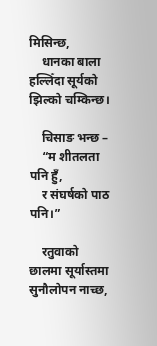मिसिन्छ,
    धानका बाला हल्लिँदा सूर्यको झिल्को चम्किन्छ।

    चिसाङ भन्छ –
    “म शीतलता पनि हुँ,
    र संघर्षको पाठ पनि।”

    रतुवाको छालमा सूर्यास्तमा सुनौलोपन नाच्छ,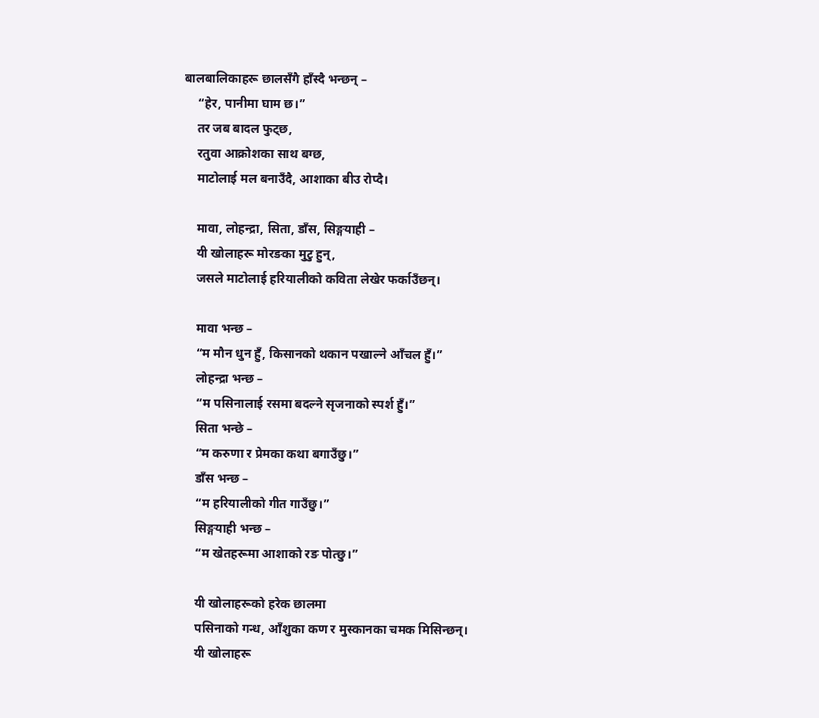बालबालिकाहरू छालसँगै हाँस्दै भन्छन् –
    “हेर, पानीमा घाम छ।”
    तर जब बादल फुट्छ,
    रतुवा आक्रोशका साथ बग्छ,
    माटोलाई मल बनाउँदै, आशाका बीउ रोप्दै।

    मावा, लोहन्द्रा, सिता, डाँस, सिङ्गयाही –
    यी खोलाहरू मोरङका मुटु हुन्,
    जसले माटोलाई हरियालीको कविता लेखेर फर्काउँछन्।

    मावा भन्छ –
    “म मौन धुन हुँ, किसानको थकान पखाल्ने आँचल हुँ।”
    लोहन्द्रा भन्छ –
    “म पसिनालाई रसमा बदल्ने सृजनाको स्पर्श हुँ।”
    सिता भन्छे –
    “म करुणा र प्रेमका कथा बगाउँछु।”
    डाँस भन्छ –
    “म हरियालीको गीत गाउँछु।”
    सिङ्गयाही भन्छ –
    “म खेतहरूमा आशाको रङ पोत्छु।”

    यी खोलाहरूको हरेक छालमा
    पसिनाको गन्ध, आँशुका कण र मुस्कानका चमक मिसिन्छन्।
    यी खोलाहरू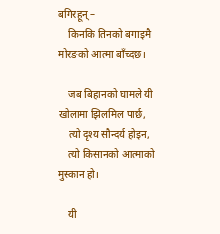बगिरहून् –
    किनकि तिनको बगाइमै मोरङको आत्मा बाँच्दछ।

    जब बिहानको घामले यी खोलामा झिलमिल पार्छ,
    त्यो दृश्य सौन्दर्य होइन,
    त्यो किसानको आत्माको मुस्कान हो।

    यी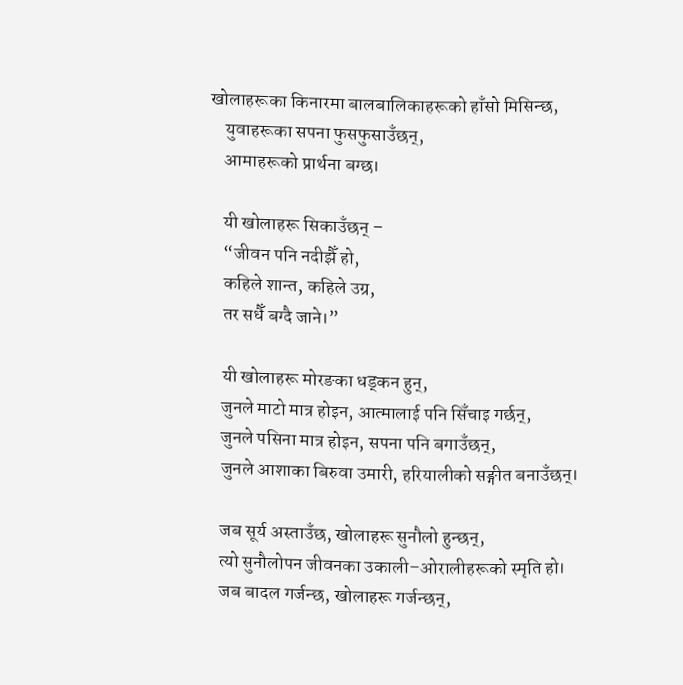खोलाहरूका किनारमा बालबालिकाहरूको हाँसो मिसिन्छ,
    युवाहरूका सपना फुसफुसाउँछन्,
    आमाहरूको प्रार्थना बग्छ।

    यी खोलाहरू सिकाउँछन् –
    “जीवन पनि नदीझैँ हो,
    कहिले शान्त, कहिले उग्र,
    तर सधैँ बग्दै जाने।”

    यी खोलाहरू मोरङका धड्कन हुन्,
    जुनले माटो मात्र होइन, आत्मालाई पनि सिँचाइ गर्छन्,
    जुनले पसिना मात्र होइन, सपना पनि बगाउँछन्,
    जुनले आशाका बिरुवा उमारी, हरियालीको सङ्गीत बनाउँछन्।

    जब सूर्य अस्ताउँछ, खोलाहरू सुनौलो हुन्छन्,
    त्यो सुनौलोपन जीवनका उकाली–ओरालीहरूको स्मृति हो।
    जब बादल गर्जन्छ, खोलाहरू गर्जन्छन्,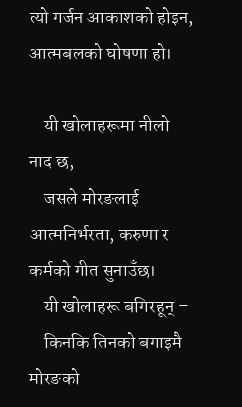त्यो गर्जन आकाशको होइन, आत्मबलको घोषणा हो।

    यी खोलाहरूमा नीलो नाद छ,
    जसले मोरङलाई आत्मनिर्भरता, करुणा र कर्मको गीत सुनाउँछ।
    यी खोलाहरू बगिरहून् –
    किनकि तिनको बगाइमै मोरङको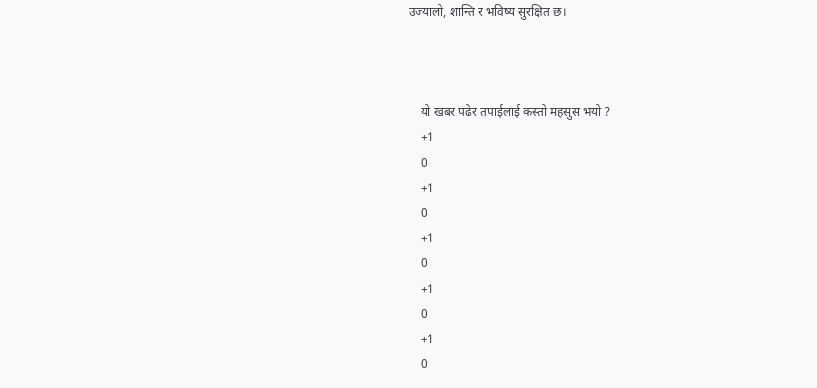उज्यालो, शान्ति र भविष्य सुरक्षित छ।



    यो खबर पढेर तपाईलाई कस्तो महसुस भयो ?
    +1
    0
    +1
    0
    +1
    0
    +1
    0
    +1
    0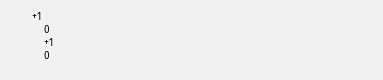+1
    0
    +1
    0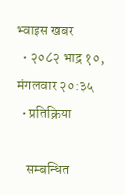भ्वाइस खबर
  • २०८२ भाद्र १०, मंगलवार २०:३५
  • प्रतिक्रिया

    सम्बन्धित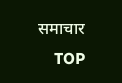समाचार
    TOP